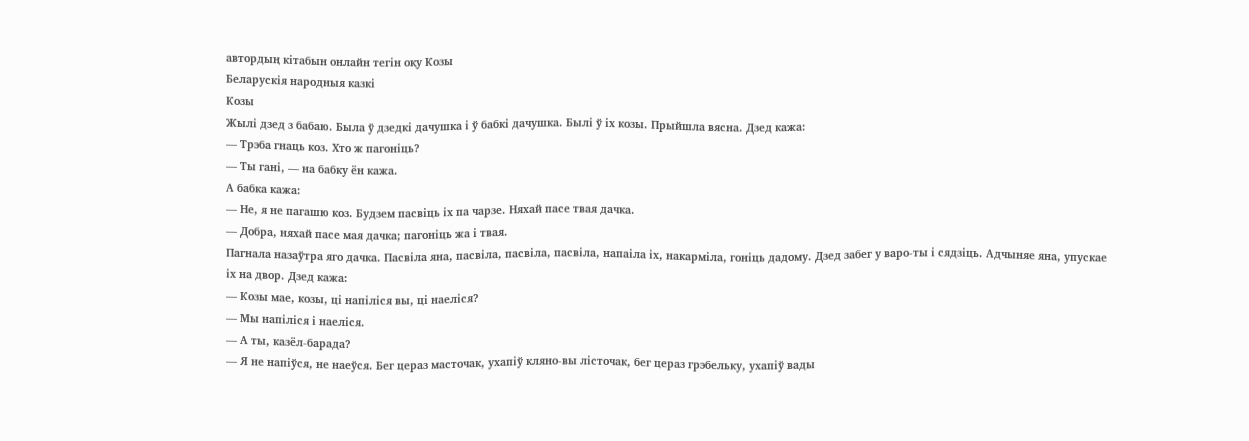автордың кітабын онлайн тегін оқу Козы
Беларускія народныя казкі
Козы
Жылі дзед з бабаю. Была ў дзедкі дачушка і ў бабкі дачушка. Былі ў іх козы. Прыйшла вясна. Дзед кажа:
— Трэба гнаць коз. Хто ж пагоніць?
— Ты гaнi, — на бабку ён кажа.
А бабка кажа:
— Не, я не пагашю коз. Будзем пасвіць іх па чарзе. Няхай пасе твая дачка.
— Добра, няхай пасе мая дачка; пагоніць жа і твая.
Пагнала назаўтра яго дачка. Пасвіла яна, пасвіла, пасвіла, пасвіла, напаіла іх, накарміла, гоніць дадому. Дзед забег у варо-ты і сядзіць. Адчыняе яна, упускае іх на двор. Дзед кажа:
— Козы мае, козы, ці напіліся вы, ці наеліся?
— Мы напіліся і наеліся.
— А ты, казёл-барада?
— Я не напіўся, не наеўся. Бег цераз масточак, ухапіў кляно-вы лісточак, бег цераз грэбельку, ухапіў вады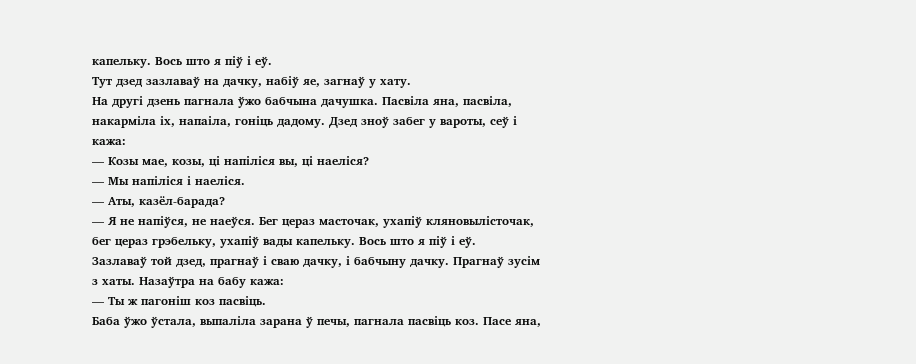капельку. Вось што я піў і еў.
Тут дзед зазлаваў на дачку, набіў яе, загнаў у хату.
На другі дзень пагнала ўжо бабчына дачушка. Пасвіла яна, пасвіла, накарміла іх, напаіла, гоніць дадому. Дзед зноў забег у вароты, сеў і кажа:
— Козы мае, козы, ці напіліся вы, ці наеліся?
— Мы напіліся і наеліся.
— Аты, казёл-барада?
— Я не напіўся, не наеўся. Бег цераз масточак, ухапіў кляновылісточак, бег цераз грэбельку, ухапіў вады капельку. Вось што я піў і еў.
Зазлаваў той дзед, прагнаў і сваю дачку, і бабчыну дачку. Прагнаў зусім з хаты. Назаўтра на бабу кажа:
— Ты ж пагоніш коз пасвіць.
Баба ўжо ўстала, выпаліла зарана ў печы, пагнала пасвіць коз. Пасе яна,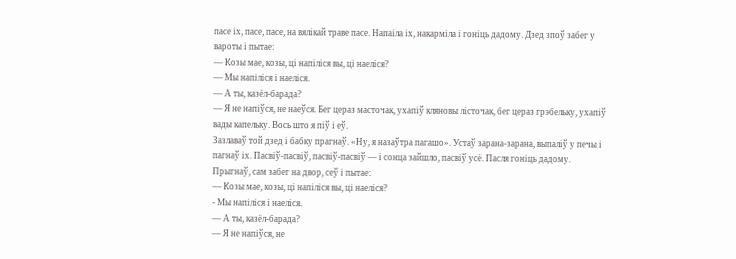пасе іх, пасе, пасе, на вялікай траве пасе. Напаіла іх, накарміла і гоніць дадому. Дзед зпоў забег у вароты і пытае:
— Козы мае, козы, ці напіліся вы, ці наеліся?
— Мы напіліся і наеліся.
— А ты, казёл-барада?
— Я не напіўся, не наеўся. Бег цераз масточак, ухапіў кляновы лісточак, бег цераз грэбельку, ухапіў вады капельку. Вось што я піў і еў.
Зазлаваў той дзед і бабку прагнаў. «Ну, я назаўтра пагашо». Устаў зарана-зарана, выпаліў у печы і пагнаў іх. Пасвіў-пасвіў, пасвіў-пасвіў — і сонца зайшло, пасвіў усё. Пасля гоніць дадому. Прыгнаў, сам забег на двор, сеў і пытае:
— Козы мае, козы, ці напіліся вы, ці наеліся?
- Мы напіліся і наеліся.
— А ты, казёл-барада?
— Я не напіўся, не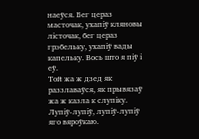наеўся. Бег цераз масточак, ухапіў кляновы лісточак, бег цераз грэбельку, ухапіў вады капельку. Вось што я піў і еў.
Той жа ж дзед як раззлаваўся, як прывязаў жа ж казла к слупіку. Лупіў-лупіў, лупіў-лупіў яго вяроўкаю.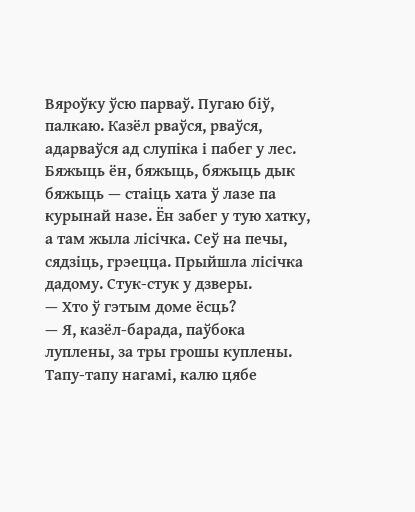Вяроўку ўсю парваў. Пугаю біў, палкаю. Казёл рваўся, рваўся, адарваўся ад слупіка і пабег у лес.
Бяжыць ён, бяжыць, бяжыць дык бяжыць — стаіць хата ў лазе па курынай назе. Ён забег у тую хатку, а там жыла лісічка. Сеў на печы, сядзіць, грэецца. Прыйшла лісічка дадому. Стук-стук у дзверы.
— Хто ў гэтым доме ёсць?
— Я, казёл-барада, паўбока луплены, за тры грошы куплены.
Тапу-тапу нагамі, калю цябе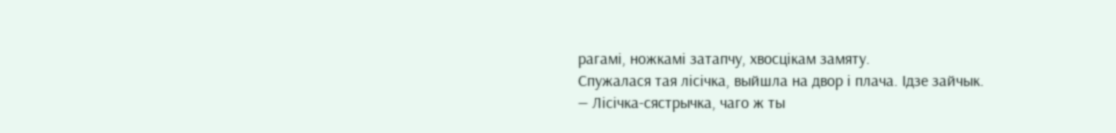рагамі, ножкамі затапчу, хвосцікам замяту.
Спужалася тая лісічка, выйшла на двор і плача. Ідзе зайчык.
— Лісічка-сястрычка, чаго ж ты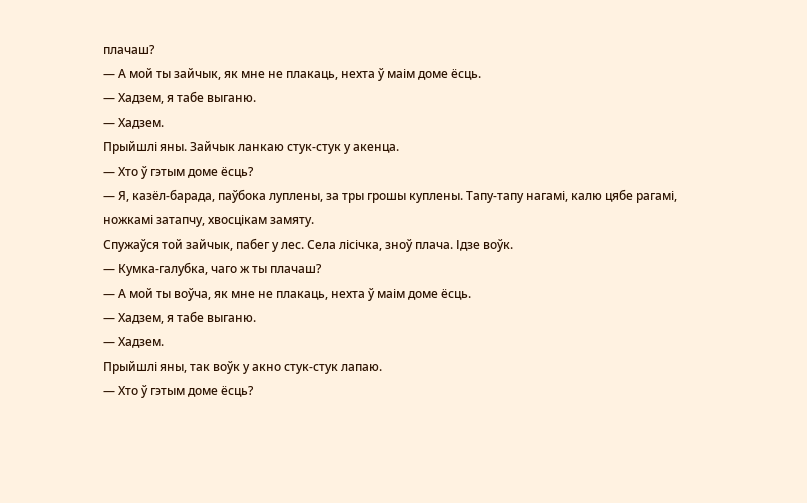плачаш?
— А мой ты зайчык, як мне не плакаць, нехта ў маім доме ёсць.
— Хадзем, я табе выганю.
— Хадзем.
Прыйшлі яны. Зайчык ланкаю стук-стук у акенца.
— Хто ў гэтым доме ёсць?
— Я, казёл-барада, паўбока луплены, за тры грошы куплены. Тапу-тапу нагамі, калю цябе рагамі, ножкамі затапчу, хвосцікам замяту.
Спужаўся той зайчык, пабег у лес. Села лісічка, зноў плача. Ідзе воўк.
— Кумка-галубка, чаго ж ты плачаш?
— А мой ты воўча, як мне не плакаць, нехта ў маім доме ёсць.
— Хадзем, я табе выганю.
— Хадзем.
Прыйшлі яны, так воўк у акно стук-стук лапаю.
— Хто ў гэтым доме ёсць?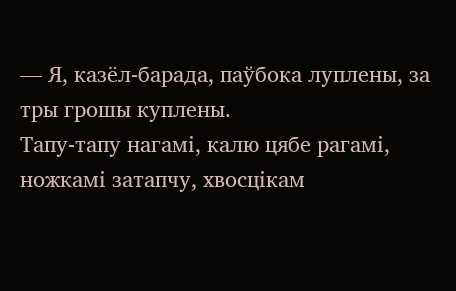— Я, казёл-барада, паўбока луплены, за тры грошы куплены.
Тапу-тапу нагамі, калю цябе рагамі, ножкамі затапчу, хвосцікам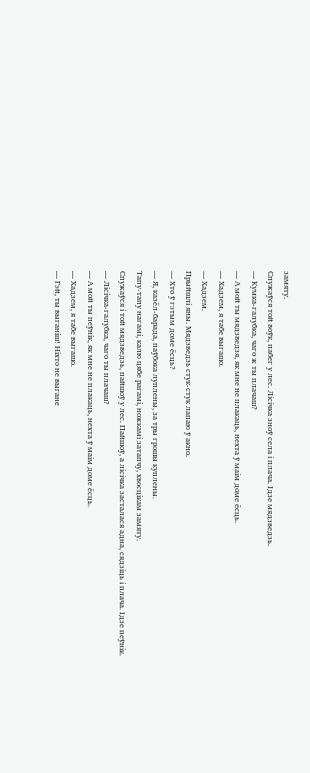замяту.
Спужаўся той воўк, пабег у лес. Лісічка зноў села і плача. Ідзе мядзведзь.
— Кумка-галубка, чаго ж ты плачаш?
— А мой ты мядзведзя, як мне не плакаць, нехта ў маім доме ёсць.
— Хадзем, я табе выгашо.
— Хадзем.
Прыйшлі яны. Мядзведзь стук-стук лапаю ў акно.
— Хто ў гэтым доме ёсць?
— Я, казёл-барада, паўбока луплены, за тры грошы куплены.
Тапу-тапу нагамі, калю цябе рагамі, ножкамі затапчу, хвосцікам замяту.
Спужаўся і той мядзведзь, пайшоў у лес. Пайшоў, а лісічка засталася адна, сядзіць і плача. Ідзе пеўнік.
— Лісічка-галубка, чаго ты плачаш?
— А мой ты пеўнік, як мне не плакаць, нехта ў маім доме ёсць.
— Хадзем, я табе выгашо.
— Гэй, ты выганіш! Ніхто не выгане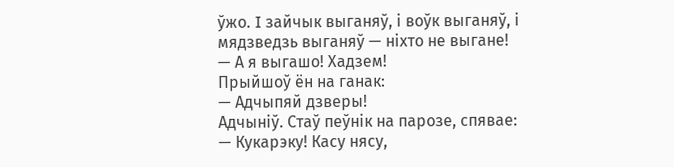ўжо. I зайчык выганяў, і воўк выганяў, і мядзведзь выганяў — ніхто не выгане!
— А я выгашо! Хадзем!
Прыйшоў ён на ганак:
— Адчыпяй дзверы!
Адчыніў. Стаў пеўнік на парозе, спявае:
— Кукарэку! Касу нясу,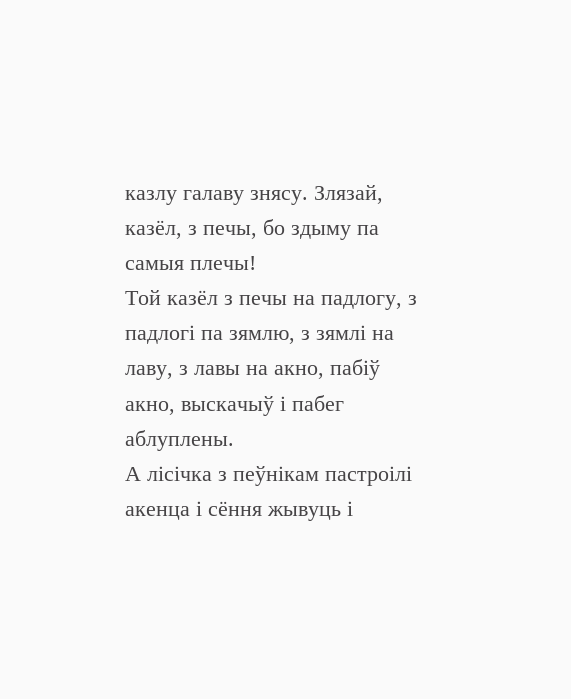казлу галаву знясу. Злязай, казёл, з печы, бо здыму па самыя плечы!
Той казёл з печы на падлогу, з падлогі па зямлю, з зямлі на лаву, з лавы на акно, пабіў акно, выскачыў і пабег аблуплены.
А лісічка з пеўнікам пастроілі акенца і сёння жывуць і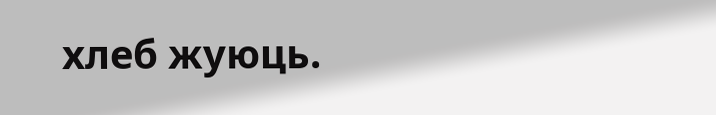хлеб жуюць.